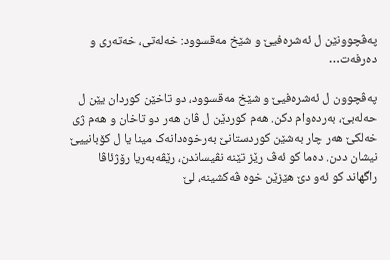پەڤچوونێن ل ئەشرەفیێ و شێخ مەقسوود: خەلەتی، خەتەری و دەرفەت…

پەڤچوون ل ئەشرەفیێ و شێخ مەقسوود، دو تاخێن کوردان یێن ل حەلەبێ، بەردەوام دکن. ھەم کوردێن ل ڤان ھەر دو تاخان و ھەم ژی خەلکێ ھەر چار بەشێن کوردستانێ بەرخوەدانەک مینا یا ل کۆبانییێ نیشان ددن. دەما کو ئەڤ رێز تێنە نڤیساندن، رێڤەبەریا رۆژئاڤا راگھاند کو ئەو دێ ھێزێن خوە ڤەکشینە، لێ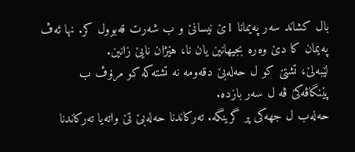بال کشاند سەر پەیمانا 1ێ نیسانێ و ب شەرت قەبوول کر. نها ئەڤ پەیمان کا دێ وەرە بجیھانین یان نا، هێژان نایێ زانین.
لێبەلێ، تشتێ کو ل حەلەبێ دقەومە نە تشتەکە کو مرۆڤ ب پێنگاڤەکێ ڤە ل سەر بازدە.
حەلەب ل جھەکی پر گرینگە. تەرکاندنا حەلەبێ تێ واتەیا تەرکاندنا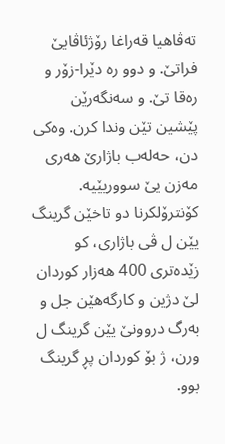تەڤاھیا قەراغا رۆژئاڤایێ فراتێ. و دوو رە دێرا-زۆر و رەقا تێ. و سەنگەرێن پێشین تێن وندا کرن. وەکی دن، حەلەب باژارێ ھەری مەزن یێ سووریێیە. کۆنترۆلکرنا دو تاخێن گرینگ یێن ل ڤی باژاری، کو زێدەتری 400 ھەزار کوردان لێ دژین و کارگەهێن جل و بەرگ دروونێ یێن گرینگ ل ورن، ژ بۆ کوردان پڕ گرینگ بوو.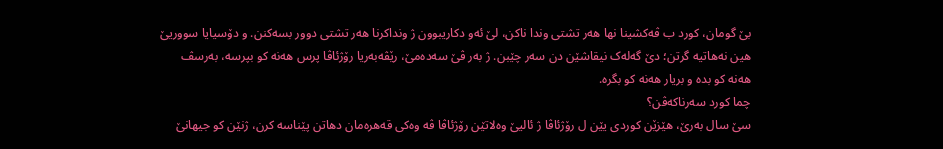بێ گومان، کورد ب ڤەکشینا نھا ھەر تشتی وندا ناکن، لێ ئەو دکاریبوون ژ ونداکرنا ھەر تشتی دوور بسەکنن. و دۆسیایا سووریێ ھین نەھاتیە گرتن؛ دێ گەلەک نیقاشێن دن سەر چێبن. ژ بەر ڤێ سەدەمێ، رێڤەبەریا رۆژئاڤا پرس ھەنە کو بپرسە، بەرسڤ ھەنە کو بدە و بریار ھەنە کو بگرە.
چما کورد سەرناکەڤن؟
سێ سال بەرێ، ھێزێن کوردی یێن ل رۆژئاڤا ژ ئالیێ وەلاتێن رۆژئاڤا ڤە وەکی قەھرەمان دھاتن پێناسە کرن، ژنێن کو جیھانێ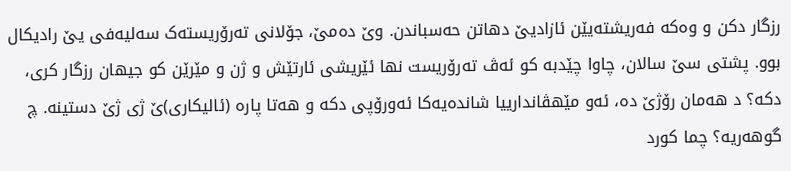رزگار دکن و وەکە فەریشتەیێن ئازادیێ دھاتن حەسباندن. وێ دەمێ، جۆلانی تەرۆریستەک سەلیەفی یێ رادیکال بوو. پشتی سێ سالان، چاوا چێدبە کو ئەڤ تەرۆریست نھا ئێریشی ئارتێش و ژن و مێرێن کو جیھان رزگار کری، دکە؟ د ھەمان رۆژێ دە، ئەو مێهڤاندارییا شاندەیەکا ئەورۆپی دکە و ھەتا پارە (ئالیکاری)ێ ژی ژێ دستینە. چ گوھەریە؟ چما کورد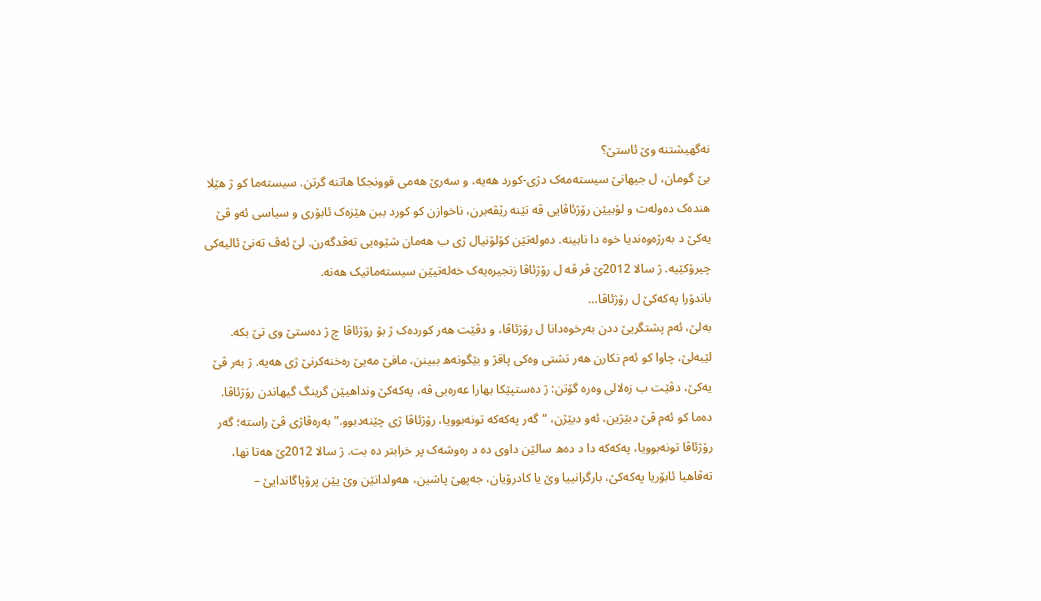نەگھیشتنە وێ ئاستێ؟
بێ گومان، ل جیھانێ سیستەمەک دژی-کورد ھەیە، و سەرێ ھەمی قوونجکا ھاتنە گرتن. سیستەما کو ژ ھێلا ھندەک دەولەت و لۆبیێن رۆژئاڤایی ڤە تێنە رێڤەبرن، ناخوازن کو کورد ببن ھێزەک ئابۆری و سیاسی ئەو ڤێ یەکێ د بەرژەوەندیا خوە دا نابینە. دەولەتێن کۆلۆنیال ژی ب ھەمان شێوەیی تەڤدگەرن. لێ ئەڤ تەنێ ئالیەکی چیرۆکێیە. ژ سالا 2012ێ ڤر ڤە ل رۆژئاڤا زنجیرەیەک خەلەتیێن سیستەماتیک ھەنە.
باندۆرا پەکەکێ ل رۆژئاڤا…
بەلێ، ئەم پشتگریێ ددن بەرخوەدانا ل رۆژئاڤا، و دڤێت ھەر کوردەک ژ بۆ رۆژئاڤا چ ژ دەستێ وی تێ بکە. لێبەلێ، چاوا کو ئەم نکارن ھەر تشتی وەکی پاقژ و بێگونەھ ببینن، مافێ مەیێ رەخنەکرنێ ژی ھەیە. ژ بەر ڤێ یەکێ، دڤێت ب زەلالی وەرە گۆتن: ژ دەستپێکا بھارا عەرەبی ڤە، پەکەکێ ونداھیێن گرینگ گیھاندن رۆژئاڤا. دەما کو ئەم ڤێ دبێژین، ئەو دبێژن، “گەر پەکەکە تونەبوویا، رۆژئاڤا ژی چێنەدبوو.” بەرەڤاژی ڤێ راستە؛ گەر رۆژئاڤا تونەبوویا، پەکەکە دا د دەھ سالێن داوی دە د رەوشەک پر خرابتر دە بت. ژ سالا 2012ێ ھەتا نھا، تەڤاھیا ئابۆریا پەکەکێ، بارگرانییا وێ یا کادرۆیان، جەپھێ پاشین، ھەولدانێن وێ یێن پرۆپاگاندایێ –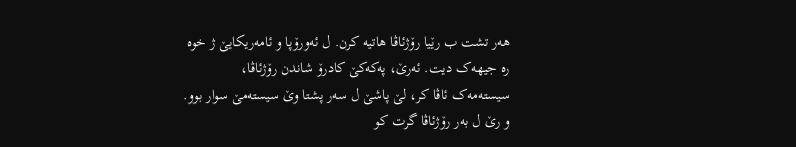ھەر تشت ب رێیا رۆژئاڤا ھاتیە کرن. ل ئەورۆپا و ئامەریکایێ ژ خوە رە جیھەک دیت. ئەرێ، پەکەکێ کادرۆ شاندن رۆژئاڤا، سیستەمەک ئاڤا کر، لێ پاشێ ل سەر پشتا وێ سیستەمێ سوار بوو. و رێ ل بەر رۆژئاڤا گرت کو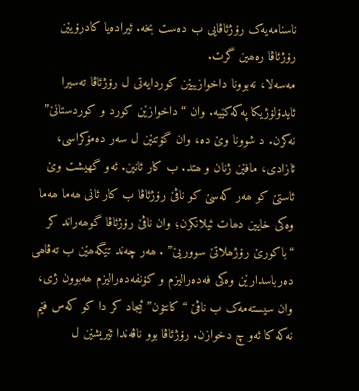ناسنامەیەک رۆژئاڤایی ب دەست بخە. ئیرادەیا کادرۆیێن رۆژئاڤا رەھین گرت.
مەسەلا، نەبوونا داخوازییێن کوردایەتی ل رۆژئاڤا تەسیرا ئایدۆلۆژیکا پەکەکێیە. وان “داخوازێن کورد و کوردستانێ” نەکرن. د شوونا وێ دە، وان گۆتنێن ل سەر دەمۆکراسی، ئازادی، مافێن ژنان و ھتد. ب کار ئانین. ئەو گھیشت وێ ئاستێ کو ھەر کەسێ کو ناڤێ رۆژئاڤا ب کار ئانی ھەما ھەما وەکی خایین دھات ئیلانکرن؛ وان ناڤێ رۆژئاڤا گوھەراند کر “باکورێ رۆژھلاتێ سووریێ” . ھەر چەند تێگەھێن ب تەڤاھی دەرباسدارێن وەکی فەدەرالیزم و کۆنفەدەرالیزم ھەبوون ژی، وان سیستەمەک ب ناڤێ “کانتۆن” ئیجاد کر دا کو کەس فێم نەکە کا ئەو چ دخوازن. رۆژئاڤا بوو ناڤەندا ئێریشێن ل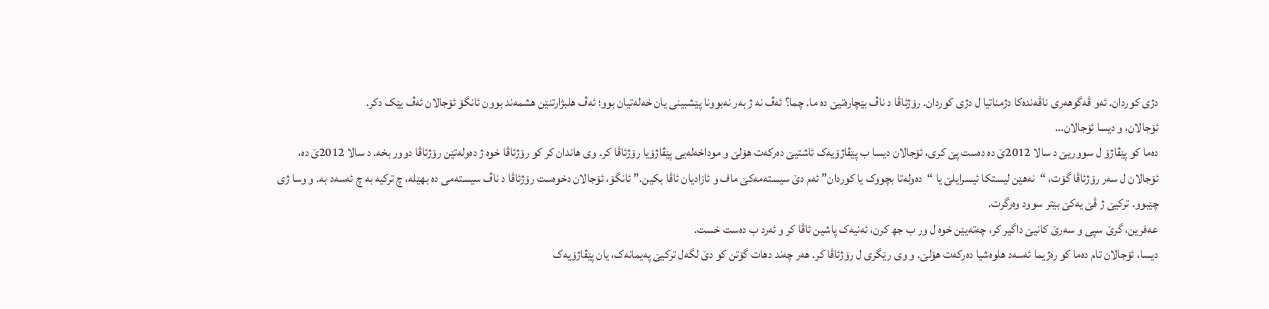دژی کوردان. ئەو ڤەگوھەری ناڤەندەکا دژمناتیا ل دژی کوردان. رۆژئاڤا د ناڤ بێچارەتیێ دە ما. چما؟ ئەڤ نە ژ بەر نەبوونا پێشبینی یان خەلەتیان بوو؛ ئەڤ ھلبژارتنێن ھشمەند بوون ئانگۆ ئۆجالان ئەڤ یێک دکر.
ئۆجالان، و دیسا ئۆجالان…
دەما کو پێڤاژۆ ل سووریێ د سالا 2012ێ دە دەست پێ کری، ئۆجالان دیسا ب پێڤاژۆیەک ئاشتیێ دەرکەت ھۆلێ و موداخەلەیی پێڤاژۆیا رۆژئاڤا کر. وی هاندان کر کو رۆژئاڤا خوە ژ دەولەتێن رۆژئاڤا دوور بخە. د سالا 2012ێ دە، ئۆجالان ل سەر رۆژئاڤا گۆت، “نەھێن لیستکا ئیسرایلێ یا “دەولەتا بچووک یا کوردان” ئەم دێ سیستەمەکێ ماف و ئازادیان ئاڤا بکین.” ئانگۆ، ئۆجالان دخوەست رۆژئاڤا د ناڤ سیستەمی دە بھێلە، چ ترکیە بە چ ئەسەد بە. و وسا ژی چێبوو. ترکیێ ژ ڤێ یەکێ بێتر سوود وەرگرت.
عەفرین، گرێ سپی و سەرێ کانیێ داگیر کر، چەتەیێن خوە ل ور ب جھ کرن، ئەنیەک پاشین ئاڤا کر و ئەرد ب دەست خست.
دیسا، ئۆجالان تام دەما کو رەژیما ئەسەد ھلوەشیا دەرکەت ھۆلێ. و وی رێگری ل رۆژئاڤا کر. ھەر چەند دھات گۆتن کو دێ لگەل ترکیێ پەیمانەک، یان پێڤاژۆیەک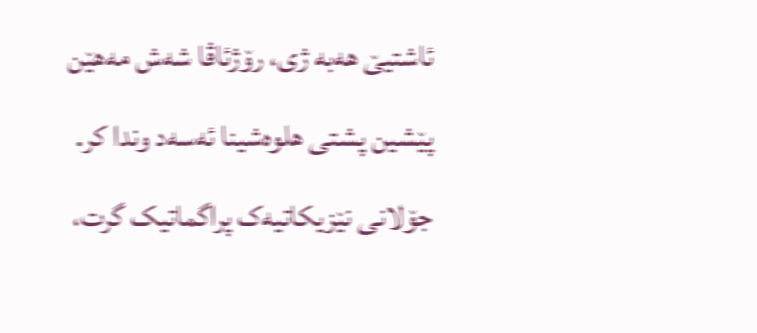ئاشتیێ ھەبە ژی، رۆژئاڤا شەش مەھێن پێشین پشتی ھلوەشینا ئەسەد وندا کر. جۆلانی نێزیکاتیەک پراگماتیک گرت،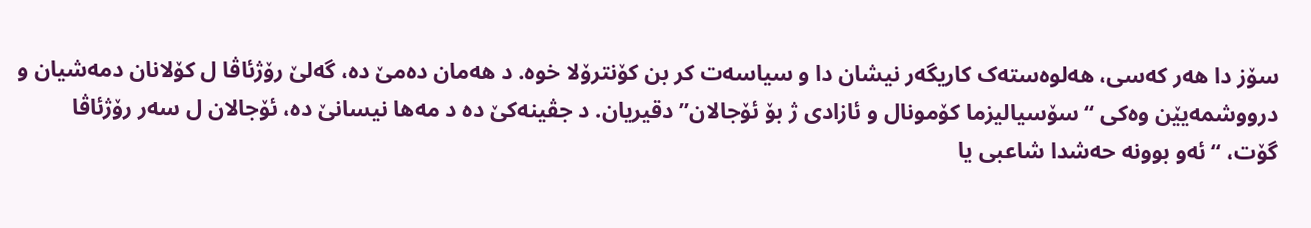سۆز دا ھەر کەسی، ھەلوەستەک کاریگەر نیشان دا و سیاسەت کر بن کۆنترۆلا خوە. د ھەمان دەمێ دە، گەلێ رۆژئاڤا ل کۆلانان دمەشیان و درووشمەیێن وەکی “سۆسیالیزما کۆمونال و ئازادی ژ بۆ ئۆجالان” دقیریان. د جڤینەکێ دە د مەھا نیسانێ دە، ئۆجالان ل سەر رۆژئاڤا گۆت، “ئەو بوونە حەشدا شاعبی یا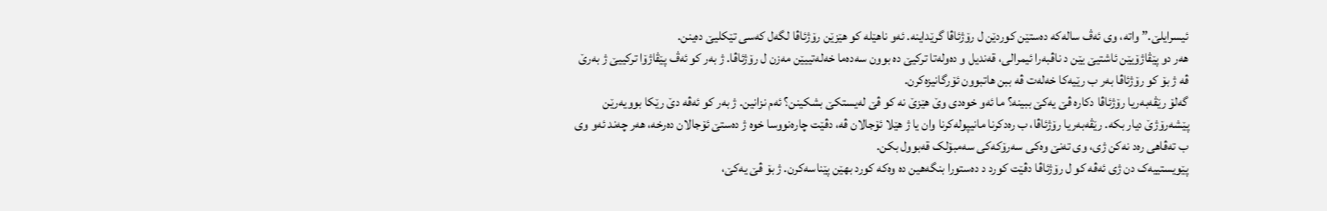ئیسرایلێ.” واتە، وی ئەڤ سالەکە دەستێن کوردێن ل رۆژئاڤا گرێداینە. ئەو ناھێلە کو ھێزێن رۆژئاڤا لگەل کەسی تێکلیێ دەینن.
ھەر دو پێڤاژۆیێن ئاشتیێ یێن د ناڤبەرا ئیمرالی، قەندیل و دەولەتا ترکیێ دە بوون سەدەما خەلەتییێن مەزن ل رۆژئاڤا. ژ بەر کو ئەڤ پێڤاژۆا ترکییێ ژ بەرێ ڤە ژ بۆ کو رۆژئاڤا بەر ب رێیەکا خەلەت ڤە ببن ھاتبوون ئۆرگانیزەکرن.
گەلۆ رێڤەبەریا رۆژئاڤا دکارە ڤێ یەکێ ببینە؟ ما ئەو خوەدی وێ ھێزێ نە کو ڤێ لەیستکێ بشکینن؟ ئەم نزانین. ژ بەر کو ئەڤە دێ رێکا بوویەرێن پێشەرۆژێ دیار بکە. رێڤەبەریا رۆژئاڤا، ب رەدکرنا مانیپولەکرنا وان یا ژ ھێلا ئۆجالان ڤە، دڤێت چارەنووسا خوە ژ دەستێ ئۆجالان دەرخە، ھەر چەند ئەو وی ب تەڤاھی رەد نەکن ژی، وی تەنێ وەکی سەرۆکەکی سەمبۆلک قەبوول بکن.
پێویستییەک دن ژی ئەڤە کو ل رۆژئاڤا دڤێت کورد د دەستورا بنگەھین دە وەکە کورد بهێن پێناسەکرن. ژ بۆ ڤێ یەکێ،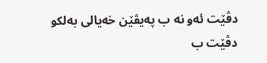دڤێت ئەو نە ب پەیڤێن خەیالی بەلکو دڤێت ب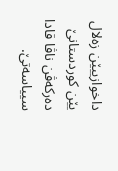داخوازییێن زەلال یێن کوردستانێ دەرکەڤن ناڤا قادا سییاسەتێ.